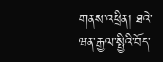གནས་འཕྲིན། ཐའེ་ཝན་རྒྱལ་སྤྱིའི་བོད་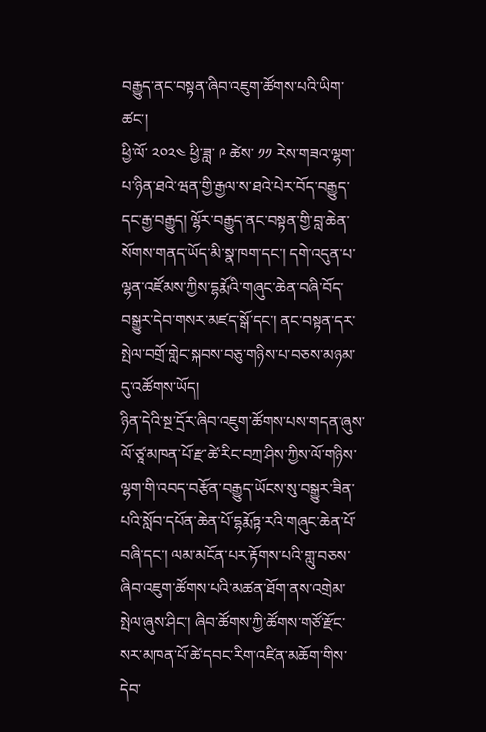བརྒྱུད་ནང་བསྟན་ཞིབ་འཇུག་ཚོགས་པའི་ཡིག་ཚང་།
ཕྱི་ལོ་ ༢༠༢༤ ཕྱི་ཟླ་ ༩ ཚེས་ ༡༡ རེས་གཟའ་ལྷག་པ་ཉིན་ཐའེ་ཝན་གྱི་རྒྱལ་ས་ཐའེ་པེར་བོད་བརྒྱུད་དང་རྒྱ་བརྒྱུད། ལྷོར་བརྒྱུད་ནང་བསྟན་གྱི་བླ་ཆེན་སོགས་གནད་ཡོད་མི་སྣ་ཁག་དང་། དགེ་འདུན་པ་ལྷན་འཛོམས་ཀྱིས་དྷརྨོའི་གཞུང་ཆེན་བཞི་བོད་བསྒྱུར་དེབ་གསར་མཛད་སྒོ་དང་། ནང་བསྟན་དར་སྤེལ་བགྲོ་གླེང་སྐབས་བཅུ་གཉིས་པ་བཅས་མཉམ་དུ་འཚོགས་ཡོད།
ཉིན་དེའི་སྔ་དྲོར་ཞིབ་འཇུག་ཚོགས་པས་གདན་ཞུས་ལོ་ཙཱ་མཁན་པོ་རྫ་ཚེ་རིང་བཀྲ་ཤིས་ཀྱིས་ལོ་གཉིས་ལྷག་གི་འབད་བརྩོན་བརྒྱུད་ཡོངས་སུ་བསྒྱུར་ཟིན་པའི་སློབ་དཔོན་ཆེན་པོ་དྷརྨོཏྟ་རའི་གཞུང་ཆེན་པོ་བཞི་དང་། ལམ་མངོན་པར་རྟོགས་པའི་གླུ་བཅས་ཞིབ་འཇུག་ཚོགས་པའི་མཚན་ཐོག་ནས་འགྲེམ་སྤེལ་ཞུས་ཤིང་། ཞིབ་ཚོགས་ཀྱི་ཚོགས་གཙོ་རྫོང་སར་མཁན་པོ་ཚེ་དབང་རིག་འཛིན་མཆོག་གིས་དེབ་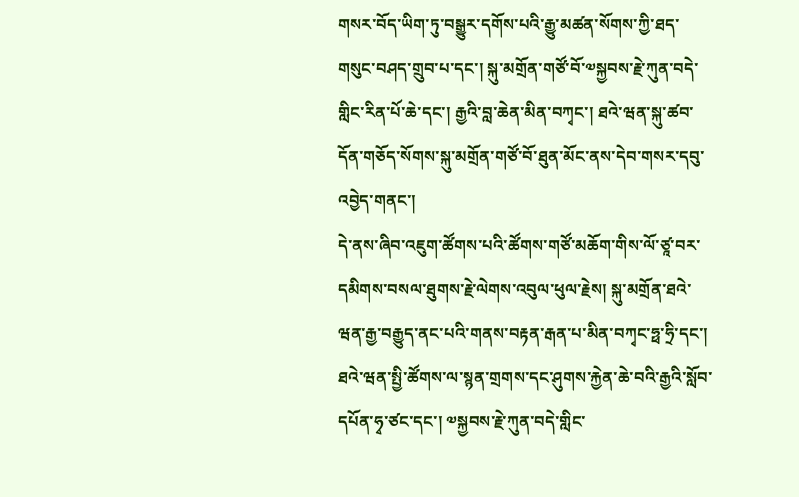གསར་བོད་ཡིག་ཏུ་བསྒྱུར་དགོས་པའི་རྒྱུ་མཚན་སོགས་ཀྱི་ཐད་གསུང་བཤད་གྲུབ་པ་དང་། སྐུ་མགྲོན་གཙོ་བོ་༧སྐྱབས་རྗེ་ཀུན་བདེ་གླིང་རིན་པོ་ཆེ་དང་། རྒྱའི་བླ་ཆེན་མིན་བཀྭང་། ཐའེ་ཝན་སྐུ་ཚབ་དོན་གཅོད་སོགས་སྐུ་མགྲོན་གཙོ་བོ་ཐུན་མོང་ནས་དེབ་གསར་དབུ་འབྱེད་གནང་།
དེ་ནས་ཞིབ་འཇུག་ཚོགས་པའི་ཚོགས་གཙོ་མཆོག་གིས་ལོ་ཙཱ་བར་དམིགས་བསལ་ཐུགས་རྗེ་ལེགས་འབུལ་ཕུལ་རྗེས། སྐུ་མགྲོན་ཐའེ་ཝན་རྒྱ་བརྒྱུད་ནང་པའི་གནས་བརྟན་རྒན་པ་མིན་བཀྭང་ཧྥ་ཧྲི་དང་། ཐའེ་ཝན་སྤྱི་ཚོགས་ལ་སྙན་གྲགས་དང་ཤུགས་རྐྱེན་ཆེ་བའི་རྒྱའི་སློབ་དཔོན་ཧྭ་ཙང་དང་། ༧སྐྱབས་རྗེ་ཀུན་བདེ་གླིང་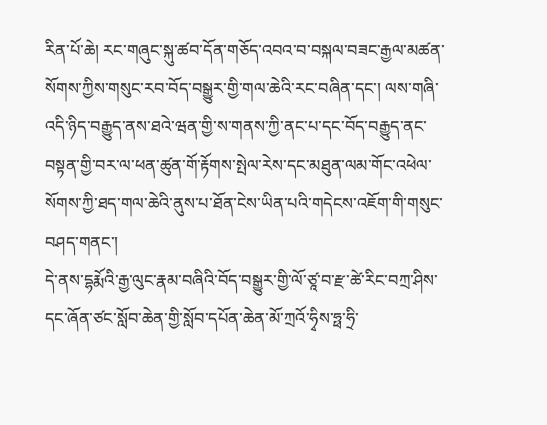རིན་པོ་ཆེ། རང་གཞུང་སྐུ་ཚབ་དོན་གཅོད་འབའ་བ་བསྐལ་བཟང་རྒྱལ་མཚན་སོགས་ཀྱིས་གསུང་རབ་བོད་བསྒྱུར་གྱི་གལ་ཆེའི་རང་བཞིན་དང་། ལས་གཞི་འདི་ཉིད་བརྒྱུད་ནས་ཐའེ་ཝན་གྱི་ས་གནས་ཀྱི་ནང་པ་དང་བོད་བརྒྱུད་ནང་བསྟན་གྱི་བར་ལ་ཕན་ཚུན་གོ་རྟོགས་སྤེལ་རེས་དང་མཐུན་ལམ་གོང་འཕེལ་སོགས་ཀྱི་ཐད་གལ་ཆེའི་ནུས་པ་ཐོན་ངེས་ཡིན་པའི་གདེངས་འཇོག་གི་གསུང་བཤད་གནང་།
དེ་ནས་དྷརྨོའི་རྒྱ་ལུང་རྣམ་བཞིའི་བོད་བསྒྱུར་གྱི་ལོ་ཙཱ་བ་རྫ་ཚེ་རིང་བཀྲ་ཤིས་དང་ཞོན་ཙང་སློབ་ཆེན་གྱི་སློབ་དཔོན་ཆེན་མོ་ཀྲའོ་ཧྭིས་ཧྥ་ཧྲི་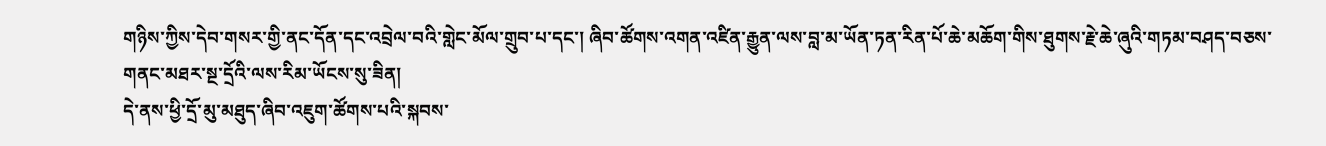གཉིས་ཀྱིས་དེབ་གསར་གྱི་ནང་དོན་དང་འབྲེལ་བའི་གླེང་མོལ་གྲུབ་པ་དང་། ཞིབ་ཚོགས་འགན་འཛིན་རྒྱུན་ལས་བླ་མ་ཡོན་ཏན་རིན་པོ་ཆེ་མཆོག་གིས་ཐུགས་རྗེ་ཆེ་ཞུའི་གཏམ་བཤད་བཅས་གནང་མཐར་སྔ་དྲོའི་ལས་རིམ་ཡོངས་སུ་ཟིན།
དེ་ནས་ཕྱི་དྲོ་མུ་མཐུད་ཞིབ་འཇུག་ཚོགས་པའི་སྐབས་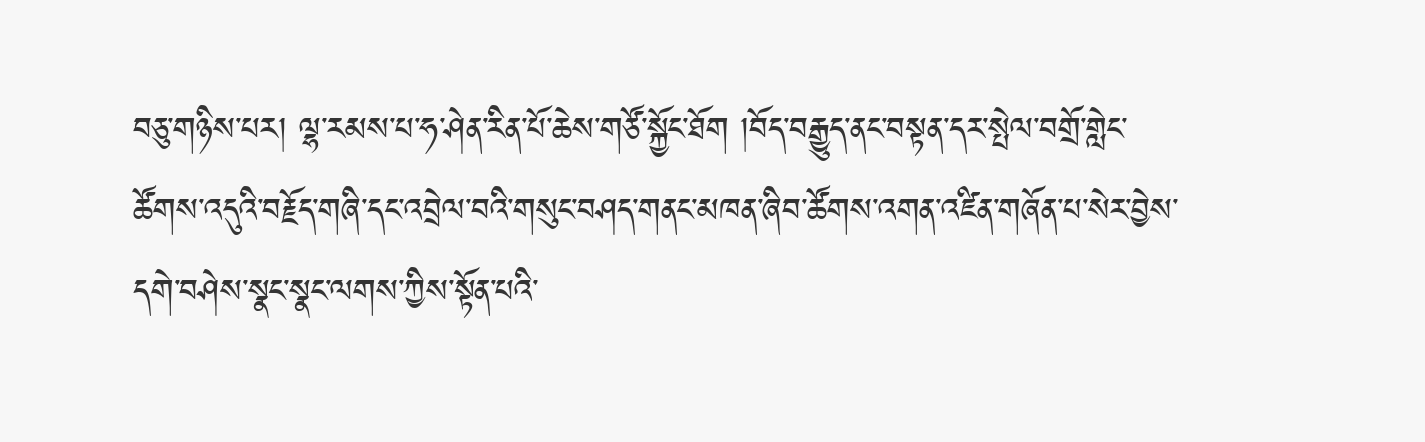བཅུ་གཉིས་པར། ལྷ་རམས་པ་ཧ་ཤེན་རིན་པོ་ཆེས་གཙོ་སྐྱོང་ཐོག །བོད་བརྒྱུད་ནང་བསྟན་དར་སྤེལ་བགྲོ་གླེང་ཚོགས་འདུའི་བརྗོད་གཞི་དང་འབྲེལ་བའི་གསུང་བཤད་གནང་མཁན་ཞིབ་ཚོགས་འགན་འཛིན་གཞོན་པ་སེར་བྱེས་དགེ་བཤེས་སྣང་སྣང་ལགས་ཀྱིས་སྟོན་པའི་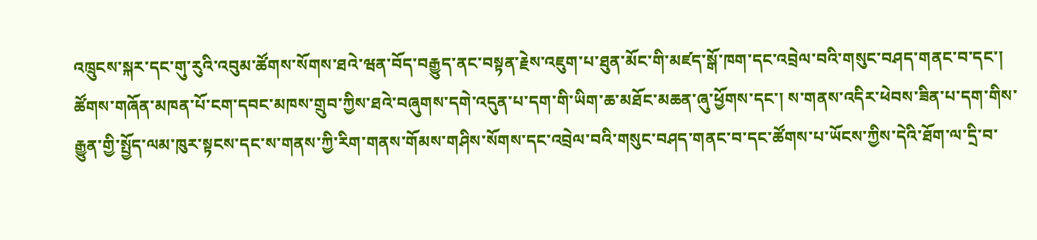འཁྲུངས་སྐར་དང་གུ་རུའི་འབུམ་ཚོགས་སོགས་ཐའེ་ཝན་བོད་བརྒྱུད་ནང་བསྟན་རྗེས་འཇུག་པ་ཐུན་མོང་གི་མཛད་སྒོ་ཁག་དང་འབྲེལ་བའི་གསུང་བཤད་གནང་བ་དང་། ཚོགས་གཞོན་མཁན་པོ་ངག་དབང་མཁས་གྲུབ་ཀྱིས་ཐའེ་བཞུགས་དགེ་འདུན་པ་དག་གི་ཡིག་ཆ་མཐོང་མཆན་ཞུ་ཕྱོགས་དང་། ས་གནས་འདིར་ཕེབས་ཟིན་པ་དག་གིས་རྒྱུན་གྱི་སྤྱོད་ལམ་ཁུར་སྟངས་དང་ས་གནས་ཀྱི་རིག་གནས་གོམས་གཤིས་སོགས་དང་འབྲེལ་བའི་གསུང་བཤད་གནང་བ་དང་ཚོགས་པ་ཡོངས་ཀྱིས་དེའི་ཐོག་ལ་དྲི་བ་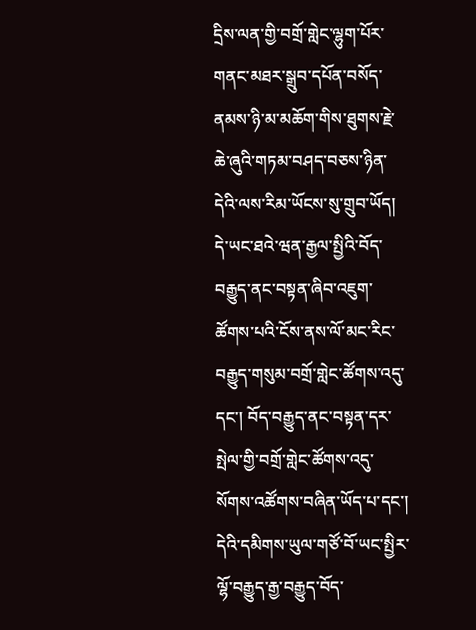དྲིས་ལན་གྱི་བགྲོ་གླེང་ལྷུག་པོར་གནང་མཐར་སྒྲུབ་དཔོན་བསོད་ནམས་ཉི་མ་མཆོག་གིས་ཐུགས་རྗེ་ཆེ་ཞུའི་གཏམ་བཤད་བཅས་ཉིན་དེའི་ལས་རིམ་ཡོངས་སུ་གྲུབ་ཡོད།
དེ་ཡང་ཐའེ་ཝན་རྒྱལ་སྤྱིའི་བོད་བརྒྱུད་ནང་བསྟན་ཞིབ་འཇུག་ཚོགས་པའི་ངོས་ནས་ལོ་མང་རིང་བརྒྱུད་གསུམ་བགྲོ་གླེང་ཚོགས་འདུ་དང་། བོད་བརྒྱུད་ནང་བསྟན་དར་སྤེལ་གྱི་བགྲོ་གླེང་ཚོགས་འདུ་སོགས་འཚོགས་བཞིན་ཡོད་པ་དང་། དེའི་དམིགས་ཡུལ་གཙོ་བོ་ཡང་སྤྱིར་ལྷོ་བརྒྱུད་རྒྱ་བརྒྱུད་བོད་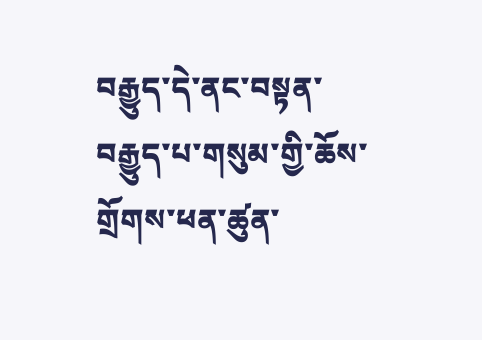བརྒྱུད་དེ་ནང་བསྟན་བརྒྱུད་པ་གསུམ་གྱི་ཆོས་གྲོགས་ཕན་ཚུན་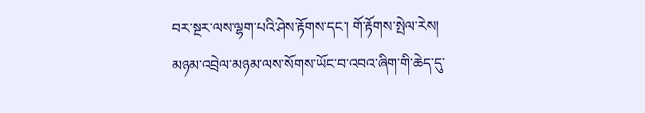བར་སྔར་ལས་ལྷག་པའི་ཤེས་རྟོགས་དང་། གོ་རྟོགས་སྤེལ་རེས། མཉམ་འབྲེལ་མཉམ་ལས་སོགས་ཡོང་བ་འབའ་ཞིག་གི་ཆེད་དུ་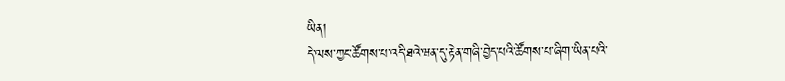ཡིན།
དེ་ལས་ཀྱང་ཚོགས་པ་འདི་ཐའེ་ཝན་དུ་རྟེན་གཞི་བྱེད་པའི་ཚོགས་པ་ཞིག་ཡིན་པའི་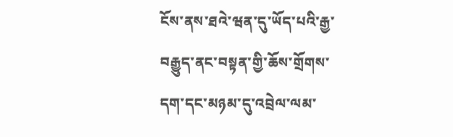ངོས་ནས་ཐའེ་ཝན་དུ་ཡོད་པའི་རྒྱ་བརྒྱུད་ནང་བསྟན་གྱི་ཆོས་གྲོགས་དག་དང་མཉམ་དུ་འབྲེལ་ལམ་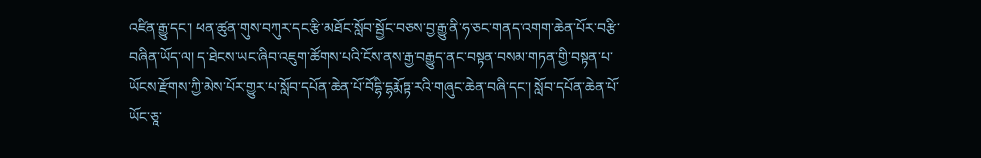འཛིན་རྒྱུ་དང་། ཕན་ཚུན་གུས་བཀུར་དང་རྩི་མཐོང་སློབ་སྦྱོང་བཅས་བྱ་རྒྱུ་ནི་ཧ་ཅང་གནད་འགག་ཆེན་པོར་བརྩི་བཞིན་ཡོད་ལ། ད་ཐེངས་ཡང་ཞིབ་འཇུག་ཚོགས་པའི་ངོས་ནས་རྒྱ་བརྒྱུད་ནང་བསྟན་བསམ་གཏན་གྱི་བསྟན་པ་ཡོངས་རྫོགས་ཀྱི་མེས་པོར་གྱུར་པ་སློབ་དཔོན་ཆེན་པོ་བོདྷི་དྷརྨོཏྟ་རའི་གཞུང་ཆེན་བཞི་དང་། སློབ་དཔོན་ཆེན་པོ་ཡོང་ཅཱ་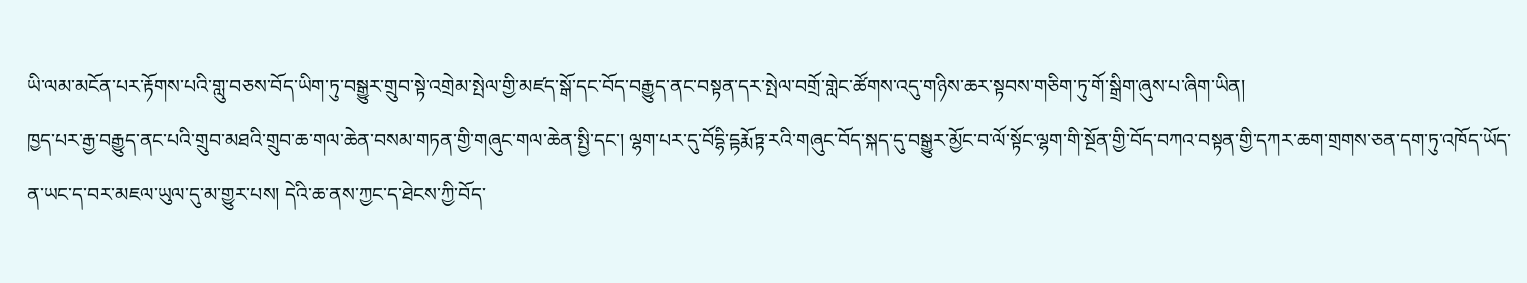ཡི་ལམ་མངོན་པར་རྟོགས་པའི་གླུ་བཅས་བོད་ཡིག་ཏུ་བསྒྱུར་གྲུབ་སྟེ་འགྲེམ་སྤེལ་གྱི་མཛད་སྒོ་དང་བོད་བརྒྱུད་ནང་བསྟན་དར་སྤེལ་བགྲོ་གླེང་ཚོགས་འདུ་གཉིས་ཆར་སྟབས་གཅིག་ཏུ་གོ་སྒྲིག་ཞུས་པ་ཞིག་ཡིན།
ཁྱད་པར་རྒྱ་བརྒྱུད་ནང་པའི་གྲུབ་མཐའི་གྲུབ་ཆ་གལ་ཆེན་བསམ་གཏན་གྱི་གཞུང་གལ་ཆེན་སྤྱི་དང་། ལྷག་པར་དུ་བོདྷི་དྟརྨོཏྟ་རའི་གཞུང་བོད་སྐད་དུ་བསྒྱུར་མྱོང་བ་ལོ་སྟོང་ལྷག་གི་སྔོན་གྱི་བོད་བཀའ་བསྟན་གྱི་དཀར་ཆག་གྲགས་ཅན་དག་ཏུ་འཁོད་ཡོད་ན་ཡང་ད་བར་མཇལ་ཡུལ་དུ་མ་གྱུར་པས། དེའི་ཆ་ནས་ཀྱང་ད་ཐེངས་ཀྱི་བོད་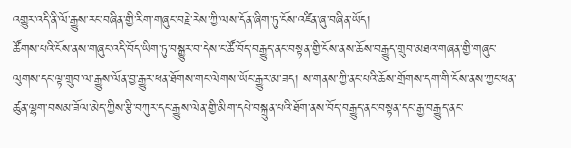འགྱུར་འདི་ནི་ལོ་རྒྱུས་རང་བཞིན་གྱི་རིག་གཞུང་བརྗེ་རེས་ཀྱི་ལས་དོན་ཞིག་ཏུ་ངོས་འཛིན་ཞུ་བཞིན་ཡོད།
ཚོགས་པའི་ངོས་ནས་གཞུང་འདི་བོད་ཡིག་ཏུ་བསྒྱུར་བ་དེས་ང་ཚོ་བོད་བརྒྱུད་ནང་བསྟན་གྱི་ངོས་ནས་ཆོས་བརྒྱུད་གྲུབ་མཐའ་གཞན་གྱི་གཞུང་ལུགས་དང་ལྟ་གྲུབ་ལ་རྒྱུས་ལོན་བྱ་རྒྱུར་ཕན་ཐོགས་གང་ལེགས་ཡོང་རྒྱུར་མ་ཟད། ས་གནས་ཀྱི་ནང་པའི་ཆོས་གྲོགས་དག་གི་ངོས་ནས་ཀྱང་ཕན་ཚུན་ལྷག་བསམ་ཟོལ་མེད་ཀྱིས་རྩི་བཀུར་དང་རྒྱུས་ལེན་གྱི་མིག་དཔེ་བསྐྲུན་པའི་ཐོག་ནས་བོད་བརྒྱུད་ནང་བསྟན་དང་རྒྱ་བརྒྱུད་ནང་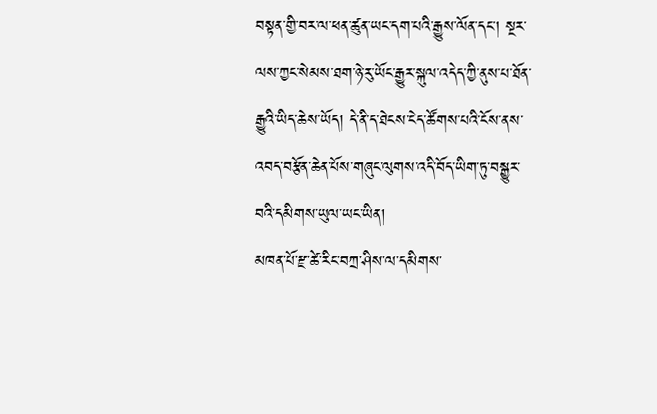བསྟན་གྱི་བར་ལ་ཕན་ཚུན་ཡང་དག་པའི་རྒྱུས་ལོན་དང་། སྔར་ལས་ཀྱང་སེམས་ཐག་ཉེ་རུ་ཡོང་རྒྱུར་སྐུལ་འདེད་ཀྱི་ནུས་པ་ཐོན་རྒྱུའི་ཡིད་ཆེས་ཡོད། དེ་ནི་ད་ཐེངས་ངེད་ཚོགས་པའི་ངོས་ནས་འབད་བརྩོན་ཆེན་པོས་གཞུང་ལུགས་འདི་བོད་ཡིག་ཏུ་བསྒྱུར་བའི་དམིགས་ཡུལ་ཡང་ཡིན།
མཁན་པོ་རྫ་ཚེ་རིང་བཀྲ་ཤིས་ལ་དམིགས་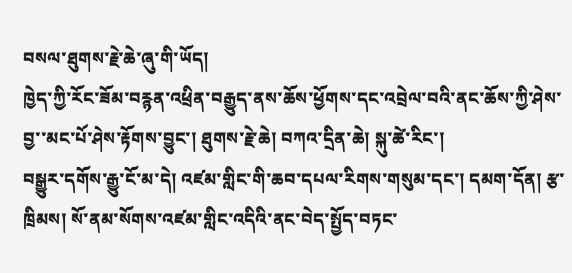བསལ་ཐུགས་རྗེ་ཆེ་ཞུ་གི་ཡོད།
ཁྱེད་ཀྱི་རོང་ཟོམ་བརྙན་འཕྲིན་བརྒྱུད་ནས་ཆོས་ཕྱོགས་དང་འབྲེལ་བའི་ནང་ཆོས་ཀྱི་ཤེས་བྱ་་མང་པོ་ཤེས་རྟོགས་བྱུང་། ཐུགས་རྗེ་ཆེ། བཀའ་དྲིན་ཆེ། སྐུ་ཚེ་རིང་།
བསྒྱུར་དགོས་རྒྱུ་ངོ་མ་དེ། འཛམ་གླིང་གི་ཆབ་དཔལ་རིགས་གསུམ་དང་། དམག་དོན། རྩ་ཁྲིམས། སོ་ནམ་སོགས་འཛམ་གླིང་འདིའི་ནང་བེད་སྤྱོད་བཏང་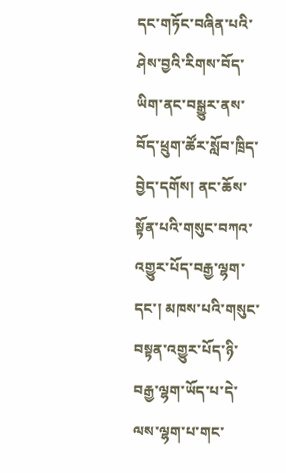དང་གཏོང་བཞིན་པའི་ཤེས་བྱའི་རིགས་བོད་ཡིག་ནང་བསྒྱུར་ནས་བོད་ཕྲུག་ཚོར་སློབ་ཁྲིད་བྱེད་དགོས། ནང་ཆོས་སྟོན་པའི་གསུང་བཀའ་འགྱུར་པོད་བརྒྱ་ལྷག་དང་། མཁས་པའི་གསུང་བསྟན་འགྱུར་པོད་ཉི་བརྒྱ་ལྷག་ཡོད་པ་དེ་ལས་ལྷག་པ་གང་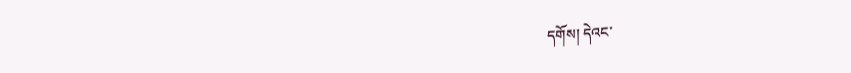དགོས། དེའང་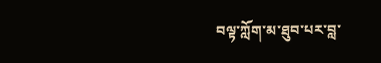བལྟ་ཀློག་མ་ཐུབ་པར་བླ་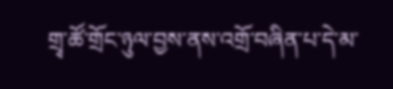གྲྭ་ཚོ་གྲོང་ཉུལ་བྱས་ནས་འགྲོ་བཞིན་པ་དེ་མ་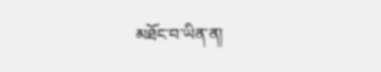མཐོང་བ་ཡིན་ན།